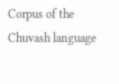Corpus of the Chuvash language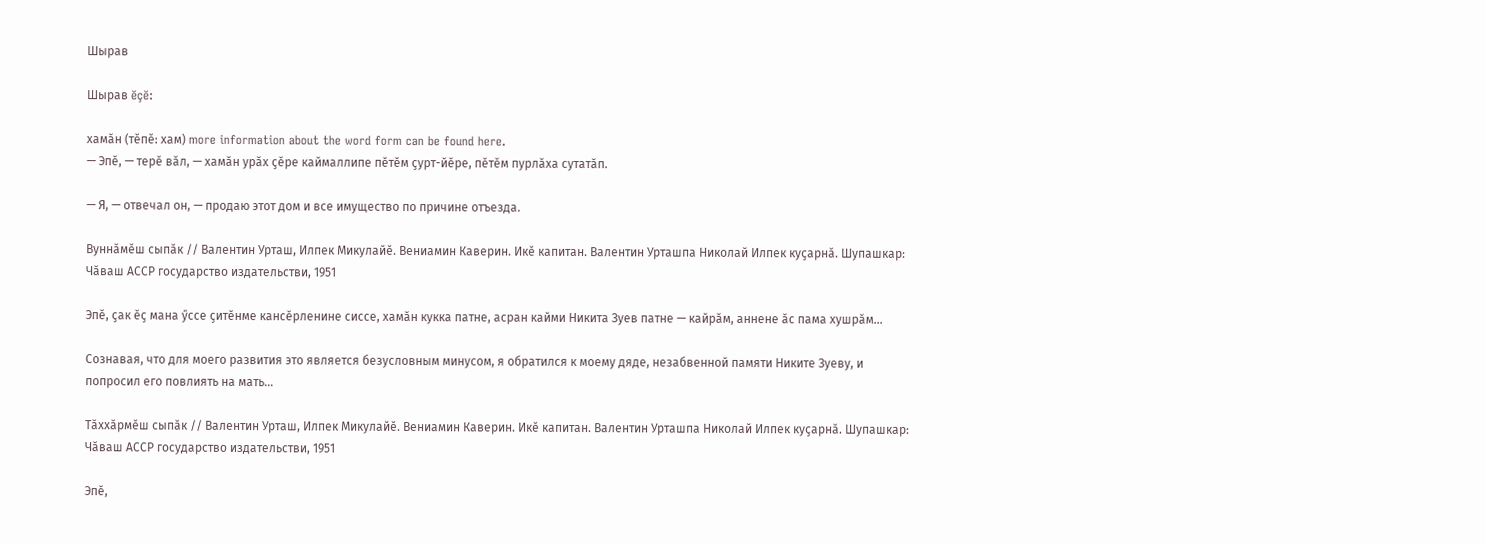Шырав

Шырав ĕçĕ:

хамӑн (тĕпĕ: хам) more information about the word form can be found here.
— Эпӗ, — терӗ вӑл, — хамӑн урӑх ҫӗре каймаллипе пӗтӗм ҫурт-йӗре, пӗтӗм пурлӑха сутатӑп.

— Я, — отвечал он, — продаю этот дом и все имущество по причине отъезда.

Вуннӑмӗш сыпӑк // Валентин Урташ, Илпек Микулайӗ. Вениамин Каверин. Икӗ капитан. Валентин Урташпа Николай Илпек куҫарнӑ. Шупашкар: Чӑваш АССР государство издательстви, 1951

Эпӗ, ҫак ӗҫ мана ӳссе ҫитӗнме кансӗрленине сиссе, хамӑн кукка патне, асран кайми Никита Зуев патне — кайрӑм, аннене ӑс пама хушрӑм…

Сознавая, что для моего развития это является безусловным минусом, я обратился к моему дяде, незабвенной памяти Никите Зуеву, и попросил его повлиять на мать…

Тӑххӑрмӗш сыпӑк // Валентин Урташ, Илпек Микулайӗ. Вениамин Каверин. Икӗ капитан. Валентин Урташпа Николай Илпек куҫарнӑ. Шупашкар: Чӑваш АССР государство издательстви, 1951

Эпӗ,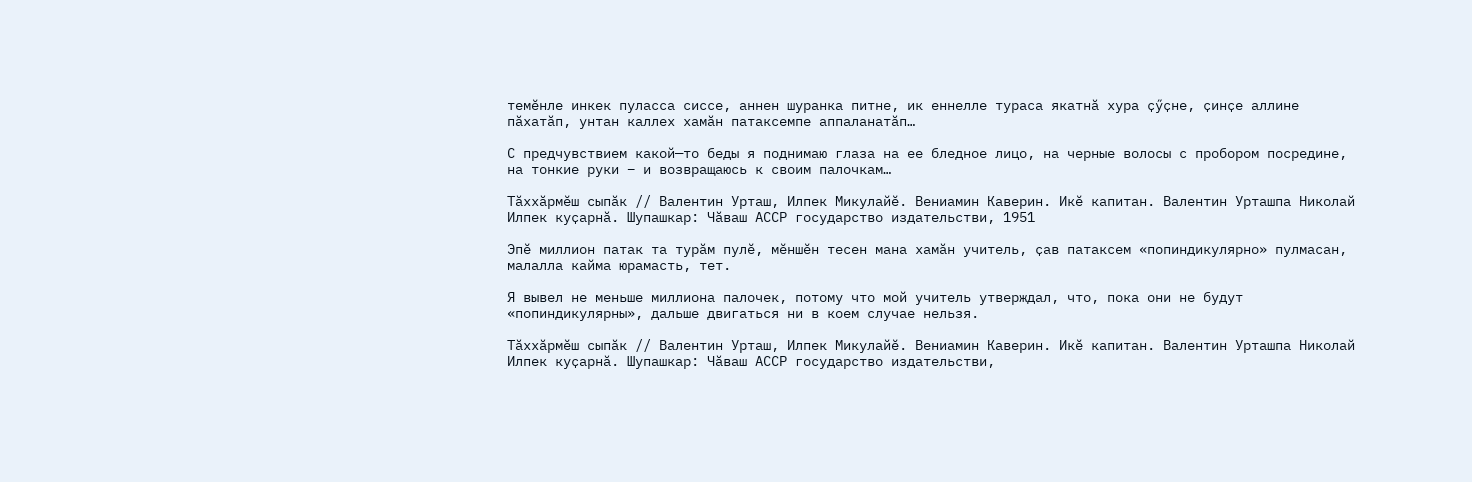темӗнле инкек пуласса сиссе, аннен шуранка питне, ик еннелле тураса якатнӑ хура ҫӳҫне, ҫинҫе аллине пӑхатӑп, унтан каллех хамӑн патаксемпе аппаланатӑп…

С предчувствием какой—то беды я поднимаю глаза на ее бледное лицо, на черные волосы с пробором посредине, на тонкие руки – и возвращаюсь к своим палочкам…

Тӑххӑрмӗш сыпӑк // Валентин Урташ, Илпек Микулайӗ. Вениамин Каверин. Икӗ капитан. Валентин Урташпа Николай Илпек куҫарнӑ. Шупашкар: Чӑваш АССР государство издательстви, 1951

Эпӗ миллион патак та турӑм пулӗ, мӗншӗн тесен мана хамӑн учитель, ҫав патаксем «попиндикулярно» пулмасан, малалла кайма юрамасть, тет.

Я вывел не меньше миллиона палочек, потому что мой учитель утверждал, что, пока они не будут «попиндикулярны», дальше двигаться ни в коем случае нельзя.

Тӑххӑрмӗш сыпӑк // Валентин Урташ, Илпек Микулайӗ. Вениамин Каверин. Икӗ капитан. Валентин Урташпа Николай Илпек куҫарнӑ. Шупашкар: Чӑваш АССР государство издательстви,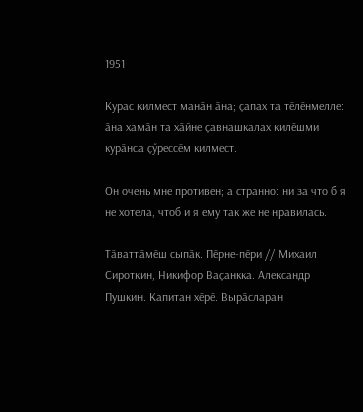1951

Курас килмест манӑн ӑна; ҫапах та тӗлӗнмелле: ӑна хамӑн та хӑйне ҫавнашкалах килӗшми курӑнса ҫӳрессӗм килмест.

Он очень мне противен; а странно: ни за что б я не хотела, чтоб и я ему так же не нравилась.

Тӑваттӑмӗш сыпӑк. Пӗрне-пӗри // Михаил Сироткин, Никифор Ваҫанкка. Александр Пушкин. Капитан хӗрӗ. Вырӑсларан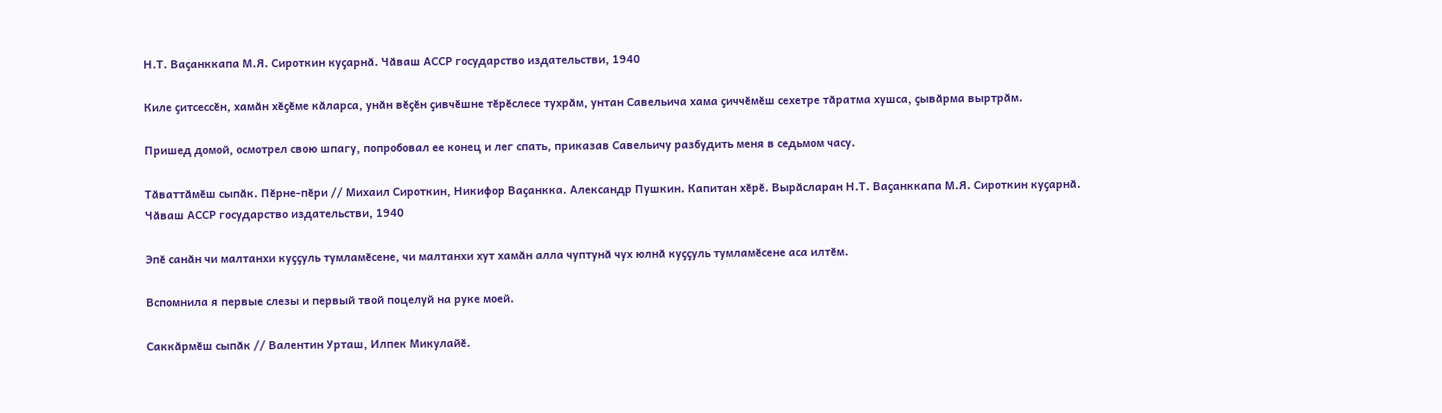Н.Т. Ваҫанккапа М.Я. Сироткин куҫарнӑ. Чӑваш АССР государство издательстви, 1940

Киле ҫитсессӗн, хамӑн хӗҫӗме кӑларса, унӑн вӗҫӗн ҫивчӗшне тӗрӗслесе тухрӑм, унтан Савельича хама ҫиччӗмӗш сехетре тӑратма хушса, ҫывӑрма выртрӑм.

Пришед домой, осмотрел свою шпагу, попробовал ее конец и лег спать, приказав Савельичу разбудить меня в седьмом часу.

Тӑваттӑмӗш сыпӑк. Пӗрне-пӗри // Михаил Сироткин, Никифор Ваҫанкка. Александр Пушкин. Капитан хӗрӗ. Вырӑсларан Н.Т. Ваҫанккапа М.Я. Сироткин куҫарнӑ. Чӑваш АССР государство издательстви, 1940

Эпӗ санӑн чи малтанхи куҫҫуль тумламӗсене, чи малтанхи хут хамӑн алла чуптунӑ чух юлнӑ куҫҫуль тумламӗсене аса илтӗм.

Вспомнила я первые слезы и первый твой поцелуй на руке моей.

Саккӑрмӗш сыпӑк // Валентин Урташ, Илпек Микулайӗ.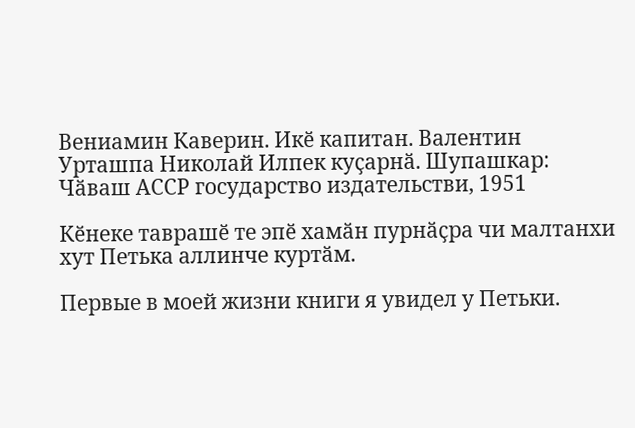Вениамин Каверин. Икӗ капитан. Валентин Урташпа Николай Илпек куҫарнӑ. Шупашкар: Чӑваш АССР государство издательстви, 1951

Кӗнеке таврашӗ те эпӗ хамӑн пурнӑҫра чи малтанхи хут Петька аллинче куртӑм.

Первые в моей жизни книги я увидел у Петьки.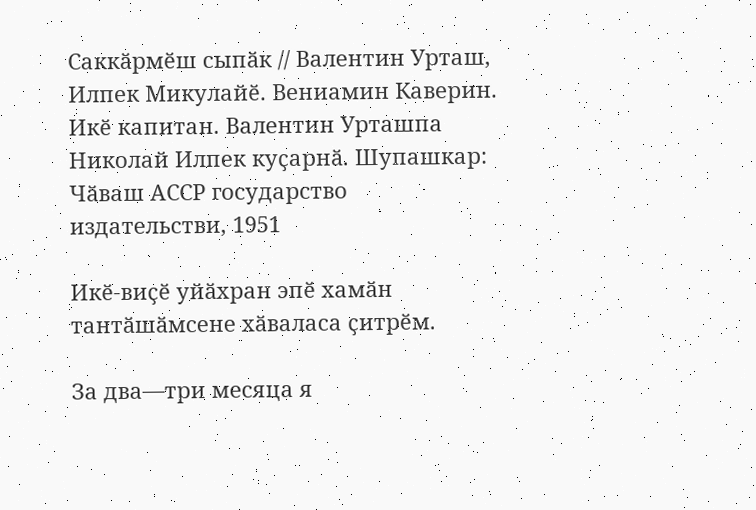Саккӑрмӗш сыпӑк // Валентин Урташ, Илпек Микулайӗ. Вениамин Каверин. Икӗ капитан. Валентин Урташпа Николай Илпек куҫарнӑ. Шупашкар: Чӑваш АССР государство издательстви, 1951

Икӗ-виҫӗ уйӑхран эпӗ хамӑн тантӑшӑмсене хӑваласа ҫитрӗм.

За два—три месяца я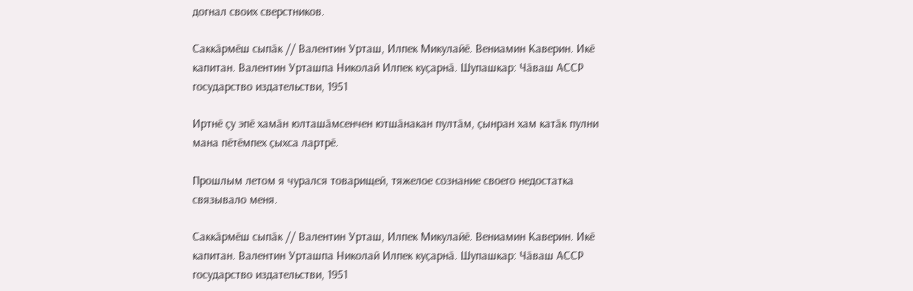догнал своих сверстников.

Саккӑрмӗш сыпӑк // Валентин Урташ, Илпек Микулайӗ. Вениамин Каверин. Икӗ капитан. Валентин Урташпа Николай Илпек куҫарнӑ. Шупашкар: Чӑваш АССР государство издательстви, 1951

Иртнӗ ҫу эпӗ хамӑн юлташӑмсенчен ютшӑнакан пултӑм, ҫынран хам катӑк пулни мана пӗтӗмпех ҫыхса лартрӗ.

Прошлым летом я чурался товарищей, тяжелое сознание своего недостатка связывало меня.

Саккӑрмӗш сыпӑк // Валентин Урташ, Илпек Микулайӗ. Вениамин Каверин. Икӗ капитан. Валентин Урташпа Николай Илпек куҫарнӑ. Шупашкар: Чӑваш АССР государство издательстви, 1951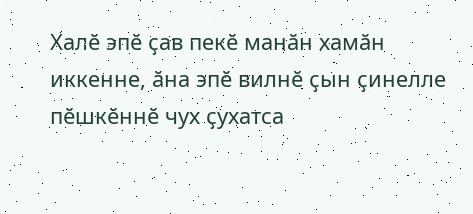Халӗ эпӗ ҫав пекӗ манӑн хамӑн иккенне, ӑна эпӗ вилнӗ ҫын ҫинелле пӗшкӗннӗ чух ҫухатса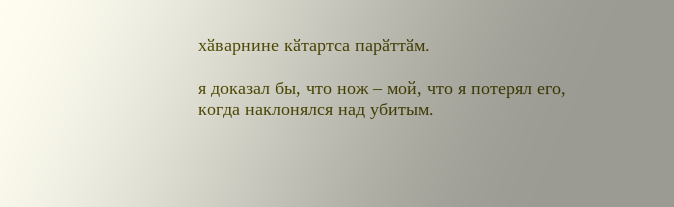хӑварнине кӑтартса парӑттӑм.

я доказал бы, что нож – мой, что я потерял его, когда наклонялся над убитым.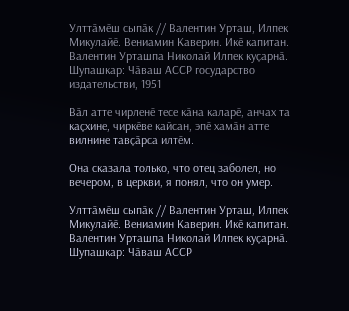Улттӑмӗш сыпӑк // Валентин Урташ, Илпек Микулайӗ. Вениамин Каверин. Икӗ капитан. Валентин Урташпа Николай Илпек куҫарнӑ. Шупашкар: Чӑваш АССР государство издательстви, 1951

Вӑл атте чирленӗ тесе кӑна каларӗ, анчах та каҫхине, чиркӗве кайсан, эпӗ хамӑн атте вилнине тавҫӑрса илтӗм.

Она сказала только, что отец заболел, но вечером, в церкви, я понял, что он умер.

Улттӑмӗш сыпӑк // Валентин Урташ, Илпек Микулайӗ. Вениамин Каверин. Икӗ капитан. Валентин Урташпа Николай Илпек куҫарнӑ. Шупашкар: Чӑваш АССР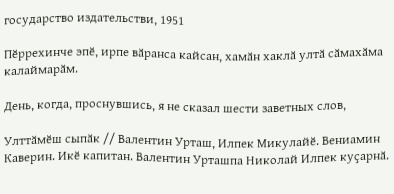государство издательстви, 1951

Пӗррехинче эпӗ, ирпе вӑранса кайсан, хамӑн хаклӑ ултӑ сӑмахӑма калаймарӑм.

День, когда, проснувшись, я не сказал шести заветных слов,

Улттӑмӗш сыпӑк // Валентин Урташ, Илпек Микулайӗ. Вениамин Каверин. Икӗ капитан. Валентин Урташпа Николай Илпек куҫарнӑ.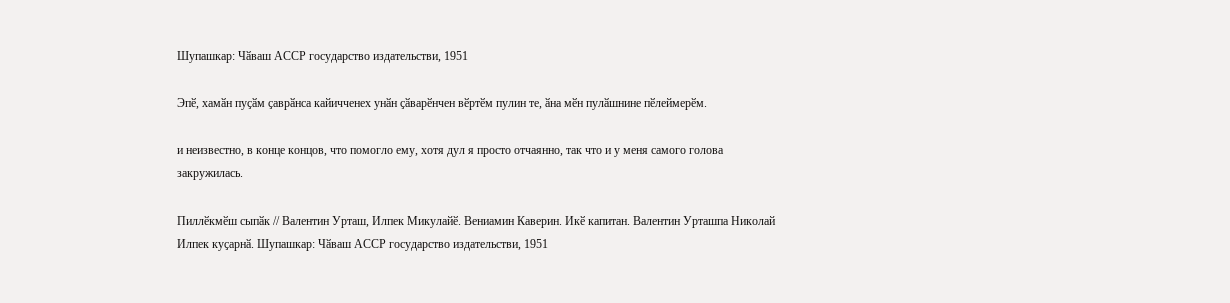Шупашкар: Чӑваш АССР государство издательстви, 1951

Эпӗ, хамӑн пуҫӑм ҫаврӑнса кайичченех унӑн ҫӑварӗнчен вӗртӗм пулин те, ӑна мӗн пулӑшнине пӗлеймерӗм.

и неизвестно, в конце концов, что помогло ему, хотя дул я просто отчаянно, так что и у меня самого голова закружилась.

Пиллӗкмӗш сыпӑк // Валентин Урташ, Илпек Микулайӗ. Вениамин Каверин. Икӗ капитан. Валентин Урташпа Николай Илпек куҫарнӑ. Шупашкар: Чӑваш АССР государство издательстви, 1951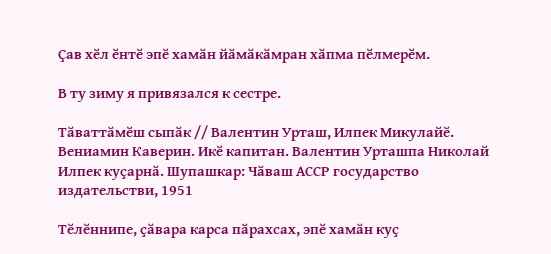Ҫав хӗл ӗнтӗ эпӗ хамӑн йӑмӑкӑмран хӑпма пӗлмерӗм.

В ту зиму я привязался к сестре.

Тӑваттӑмӗш сыпӑк // Валентин Урташ, Илпек Микулайӗ. Вениамин Каверин. Икӗ капитан. Валентин Урташпа Николай Илпек куҫарнӑ. Шупашкар: Чӑваш АССР государство издательстви, 1951

Тӗлӗннипе, ҫӑвара карса пӑрахсах, эпӗ хамӑн куҫ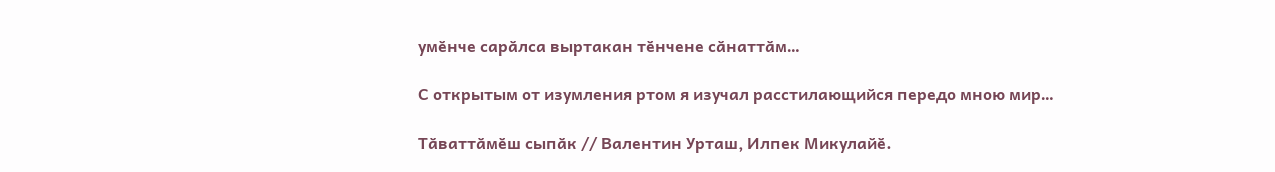умӗнче сарӑлса выртакан тӗнчене сӑнаттӑм…

С открытым от изумления ртом я изучал расстилающийся передо мною мир…

Тӑваттӑмӗш сыпӑк // Валентин Урташ, Илпек Микулайӗ.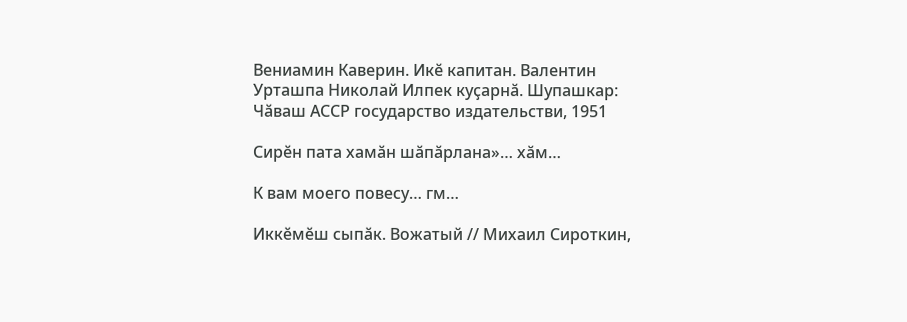Вениамин Каверин. Икӗ капитан. Валентин Урташпа Николай Илпек куҫарнӑ. Шупашкар: Чӑваш АССР государство издательстви, 1951

Сирӗн пата хамӑн шӑпӑрлана»… хӑм…

К вам моего повесу… гм…

Иккӗмӗш сыпӑк. Вожатый // Михаил Сироткин,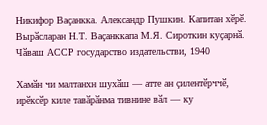Никифор Ваҫанкка. Александр Пушкин. Капитан хӗрӗ. Вырӑсларан Н.Т. Ваҫанккапа М.Я. Сироткин куҫарнӑ. Чӑваш АССР государство издательстви, 1940

Хамӑн чи малтанхн шухӑш — атте ан ҫилентӗрччӗ, ирӗксӗр киле тавӑрӑнма тивнине вӑл — ку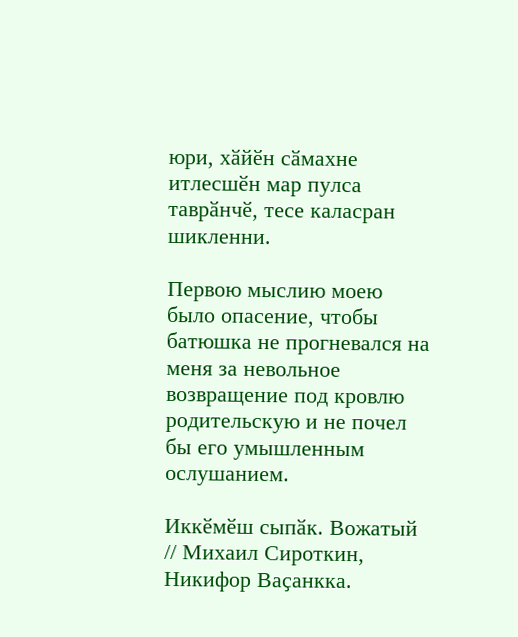юри, хӑйӗн сӑмахне итлесшӗн мар пулса таврӑнчӗ, тесе каласран шикленни.

Первою мыслию моею было опасение, чтобы батюшка не прогневался на меня за невольное возвращение под кровлю родительскую и не почел бы его умышленным ослушанием.

Иккӗмӗш сыпӑк. Вожатый // Михаил Сироткин, Никифор Ваҫанкка.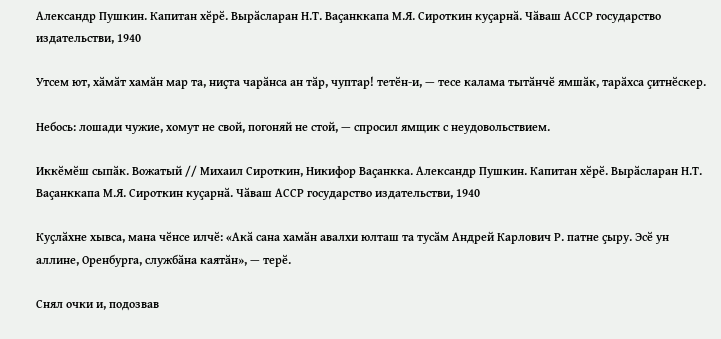Александр Пушкин. Капитан хӗрӗ. Вырӑсларан Н.Т. Ваҫанккапа М.Я. Сироткин куҫарнӑ. Чӑваш АССР государство издательстви, 1940

Утсем ют, хӑмӑт хамӑн мар та, ниҫта чарӑнса ан тӑр, чуптар! тетӗн-и, — тесе калама тытӑнчӗ ямшӑк, тарӑхса ҫитнӗскер.

Небось: лошади чужие, хомут не свой, погоняй не стой, — спросил ямщик с неудовольствием.

Иккӗмӗш сыпӑк. Вожатый // Михаил Сироткин, Никифор Ваҫанкка. Александр Пушкин. Капитан хӗрӗ. Вырӑсларан Н.Т. Ваҫанккапа М.Я. Сироткин куҫарнӑ. Чӑваш АССР государство издательстви, 1940

Куҫлӑхне хывса, мана чӗнсе илчӗ: «Акӑ сана хамӑн авалхи юлташ та тусӑм Андрей Карлович Р. патне ҫыру. Эсӗ ун аллине, Оренбурга, службӑна каятӑн», — терӗ.

Снял очки и, подозвав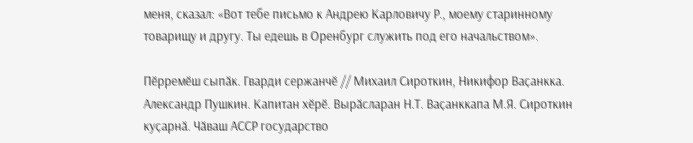меня, сказал: «Вот тебе письмо к Андрею Карловичу Р., моему старинному товарищу и другу. Ты едешь в Оренбург служить под его начальством».

Пӗрремӗш сыпӑк. Гварди сержанчӗ // Михаил Сироткин, Никифор Ваҫанкка. Александр Пушкин. Капитан хӗрӗ. Вырӑсларан Н.Т. Ваҫанккапа М.Я. Сироткин куҫарнӑ. Чӑваш АССР государство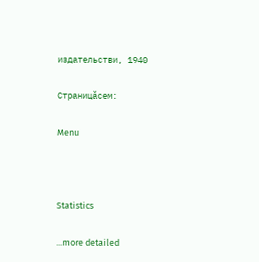издательстви, 1940

Страницăсем:

Menu



Statistics

...more detailed